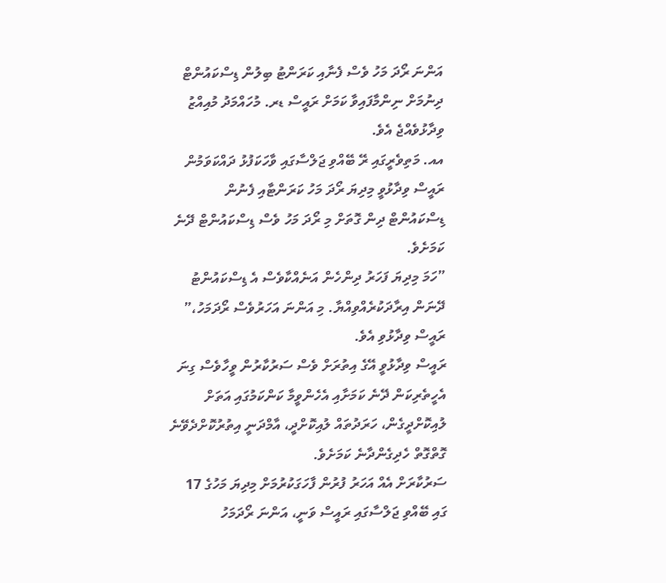އަންނަ ރޯދަ މަހު ވެސް ފެނާއި ކަރަންޓު ބިލުން ޑިސްކައުންޓް ދިނުމަށް ނިންމާފައިވާ ކަމަށް ރައީސް ޑރ. މުހައްމަދު މުއިއްޒު ވިދާޅުވެއްޖެ އެވެ.
އއ. މަތިވެރީގައި ރޭ ބޭއްވި ޖަލްސާގައި ވާހަކަފުޅު ދައްކަވަމުން ރައީސް ވިދާޅުވީ މިދިޔަ ރޯދަ މަހު ކަރަންޓާއި ފެނުން ޑިސްކައުންޓް ދިން ގޮތަށް މި ރޯދަ މަހު ވެސް ޑިސްކައުންޓް ދޭނެ ކަމަށެވެ.
”ހަމަ މިދިޔަ ފަހަރު ދިންހެން އަނެއްކާވެސް އެ ޑިސްކައުންޓު ދޭނަން އިރާދަކުރެއްވިއްޔާ. މި އަންނަ އަހަރުވެސް ރޯދަމަހު،” ރައީސް ވިދާޅުވި އެވެ.
ރައީސް ވިދާޅުވީ އޭގެ އިތުރަށް ވެސް ސަރުކާރުން ވީހާވެސް ގިނަ އެހީތެރިކަން ދޭނެ ކަމަށާއި އެހެންވީމާ ކަންކަމުގައި އަތަށް ލުއިކޮށްދީގެން، ހަރަދުތައް ލުއިކޮށްދީ، އާމްދަނީ އިތުރުކޮށްދެވޭނެ ގޮތްގޮތް ހެދިގެންދާނެ ކަމަށެވެ.
ސަރުކާރަށް އެއް އަހަރު ފުރުން ފާހަގަކުރުމަށް މިދިޔަ މަހުގެ 17 ގައި ބޭއްވި ޖަލްސާގައި ރައީސް ވަނީ، އަންނަ ރޯދަމަހު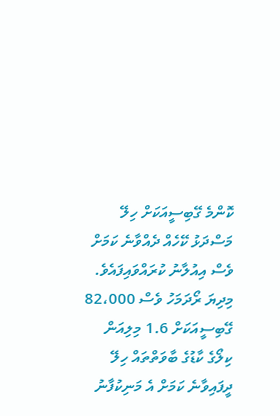ކޮންމެ ގޭބިސީއަކަށް ހިލޭ މަސްދަޅު ކޭހެއް ދެއްވާނެ ކަމަށް ވެސް އިއުލާނު ކުރައްވައިފައެވެ. މިދިޔަ ރޯދަމަހު ވެސް 82،000 ގޭބިސީއަކަށް 1.6 މިލިއަން ކިލޯގެ ކާޑުގެ ބާވަތްތައް ހިލޭ ދީފައިވާނެ ކަމަށް އެ މަނިކުފާނު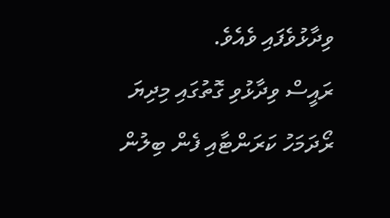ވިދާޅުވެފައި ވެއެވެ.
ރައީސް ވިދާޅުވި ގޮތުގައި މިދިޔަ ރޯދަމަހު ކަރަންޓާއި ފެން ބިލުން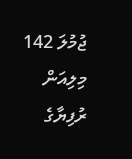ޖުމުލަ 142 މިލިއަން ރުފިޔާގެ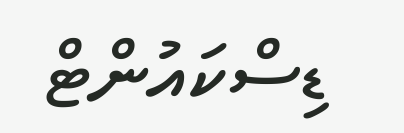ޑިސްކައުންޓް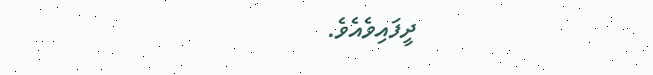ދީފައިވެއެވެ.